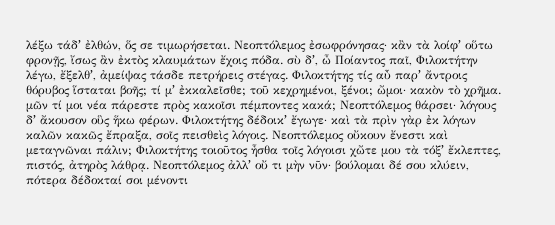λέξω τάδʼ ἐλθών, ὅς σε τιμωρήσεται. Νεοπτόλεμος ἐσωφρόνησας· κἂν τὰ λοίφʼ οὕτω φρονῇς, ἴσως ἂν ἐκτὸς κλαυμάτων ἔχοις πόδα. σὺ δʼ, ὦ Ποίαντος παῖ, Φιλοκτήτην λέγω, ἔξελθʼ, ἀμείψας τάσδε πετρήρεις στέγας. Φιλοκτήτης τίς αὖ παρʼ ἄντροις θόρυβος ἵσταται βοῆς; τί μʼ ἐκκαλεῖσθε; τοῦ κεχρημένοι, ξένοι; ὤμοι· κακὸν τὸ χρῆμα. μῶν τί μοι νέα πάρεστε πρὸς κακοῖσι πέμποντες κακά; Νεοπτόλεμος θάρσει· λόγους δʼ ἄκουσον οὓς ἥκω φέρων. Φιλοκτήτης δέδοικʼ ἔγωγε· καὶ τὰ πρὶν γὰρ ἐκ λόγων καλῶν κακῶς ἔπραξα, σοῖς πεισθεὶς λόγοις. Νεοπτόλεμος οὔκουν ἔνεστι καὶ μεταγνῶναι πάλιν; Φιλοκτήτης τοιοῦτος ἦσθα τοῖς λόγοισι χὤτε μου τὰ τόξʼ ἔκλεπτες, πιστός, ἀτηρὸς λάθρᾳ. Νεοπτόλεμος ἀλλʼ οὔ τι μὴν νῦν· βούλομαι δέ σου κλύειν, πότερα δέδοκταί σοι μένοντι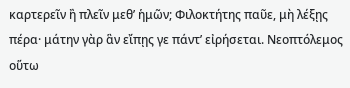καρτερεῖν ἢ πλεῖν μεθʼ ἡμῶν; Φιλοκτήτης παῦε, μὴ λέξῃς πέρα· μάτην γὰρ ἃν εἴπῃς γε πάντʼ εἰρήσεται. Νεοπτόλεμος οὕτω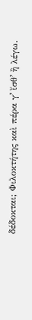δέδοκται; Φιλοκτήτης καὶ πέρα γʼ ἴσθʼ ἢ λέγω.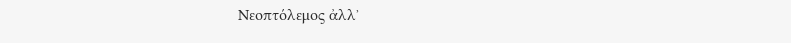Νεοπτόλεμος ἀλλʼ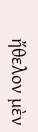ἤθελον μὲν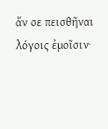ἄν σε πεισθῆναι λόγοις ἐμοῖσιν·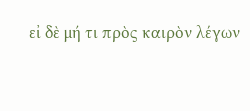εἰ δὲ μή τι πρὸς καιρὸν λέγων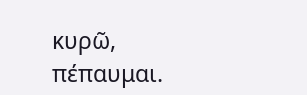κυρῶ, πέπαυμαι.